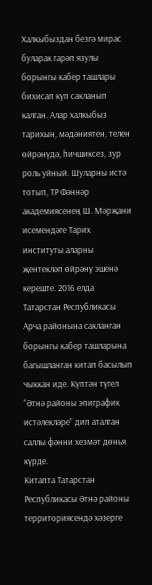Халкыбыздан безгә мирас буларак гарәп язулы борынгы кабер ташлары бихисап күп сакланып калган. Алар халкыбыз тарихын, мәдәниятен, телен өйрәнүдә, һичшиксез, зур роль уйный. Шуларны истә тотып, ТР Фәннәр академиясенең Ш. Мәрҗани исемендәге Тарих институты аларны җентекләп өйрәнү эшенә кереште. 2016 елда Татарстан Республикасы Арча районына сакланган борынгы кабер ташларына багышланган китап басылып чыккан иде. Күптән түгел “Әтнә районы эпиграфик истәлекләре” дип аталган саллы фәнни хезмәт дөнья күрде.
Китапта Татарстан Республикасы Әтнә районы территориясендә хәзерге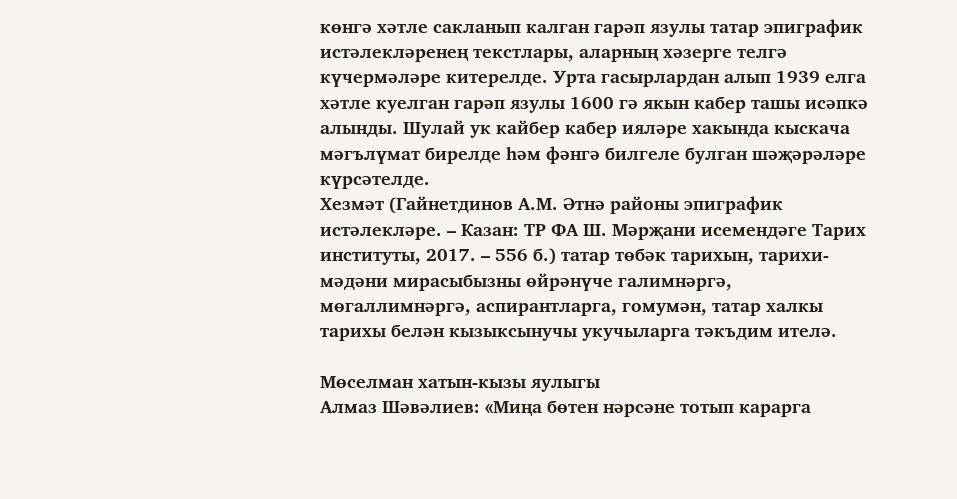көнгә хәтле сакланып калган гарәп язулы татар эпиграфик истәлекләренең текстлары, аларның хәзерге телгә күчермәләре китерелде. Урта гасырлардан алып 1939 елга хәтле куелган гарәп язулы 1600 гә якын кабер ташы исәпкә алынды. Шулай ук кайбер кабер ияләре хакында кыскача мәгълүмат бирелде һәм фәнгә билгеле булган шәҗәрәләре күрсәтелде.
Хезмәт (Гайнетдинов А.М. Әтнә районы эпиграфик истәлекләре. – Казан: ТР ФА Ш. Мәрҗани исемендәге Тарих институты, 2017. – 556 б.) татар төбәк тарихын, тарихи-мәдәни мирасыбызны өйрәнүче галимнәргә, мөгаллимнәргә, аспирантларга, гомумән, татар халкы тарихы белән кызыксынучы укучыларга тәкъдим ителә.

Мөселман хатын-кызы яулыгы
Алмаз Шәвәлиев: «Миңа бөтен нәрсәне тотып карарга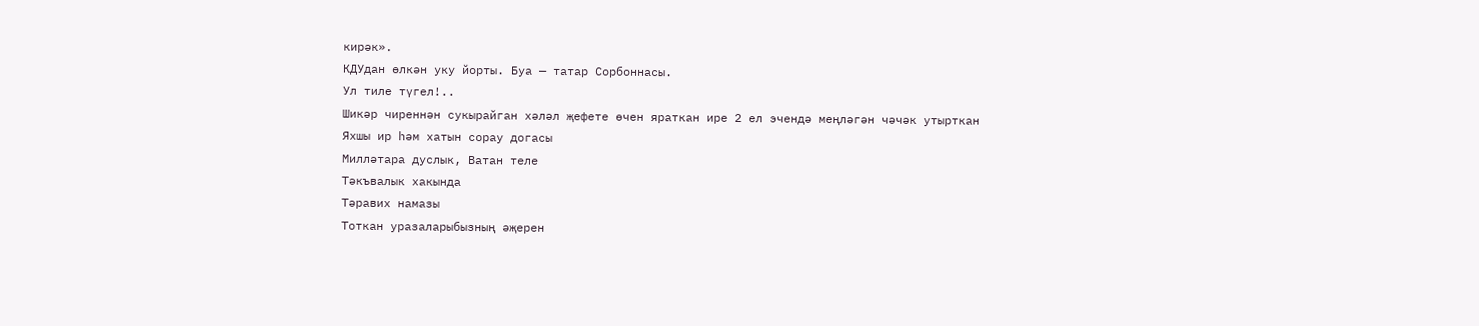кирәк».
КДУдан өлкән уку йорты. Буа — татар Сорбоннасы.
Ул тиле түгел!..
Шикәр чиреннән сукырайган хәләл җефете өчен яраткан ире 2 ел эчендә меңләгән чәчәк утырткан
Яхшы ир һәм хатын сорау догасы
Милләтара дуслык, Ватан теле
Тәкъвалык хакында
Тәравих намазы
Тоткан уразаларыбызның әҗерен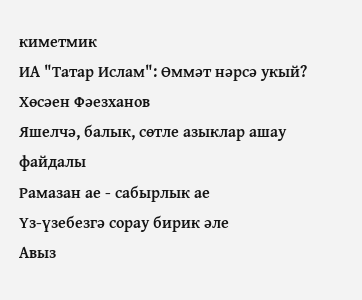киметмик
ИА "Татар Ислам": Өммәт нәрсә укый?
Хөсәен Фәезханов
Яшелчә, балык, сөтле азыклар ашау файдалы
Рамазан ае - сабырлык ае
Үз-үзебезгә сорау бирик әле
Авыз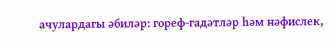ачулардагы әбиләр: гореф-гадәтләр һәм нәфислек,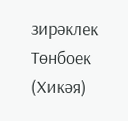зирәклек
Төнбоек (Хикәя)